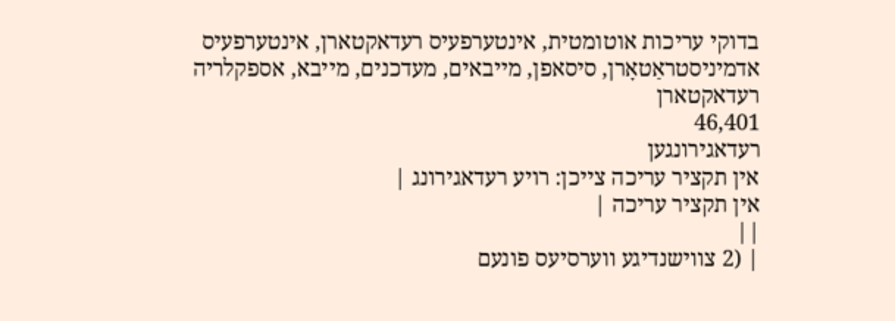בדוקי עריכות אוטומטית, אינטערפעיס רעדאקטארן, אינטערפעיס אדמיניסטראַטאָרן, סיסאפן, מייבאים, מעדכנים, מייבא, אספקלריה רעדאקטארן
46,401
רעדאגירונגען
אין תקציר עריכה צייכן: רויע רעדאגירונג |
אין תקציר עריכה |
||
| (2 צווישנדיגע ווערסיעס פונעם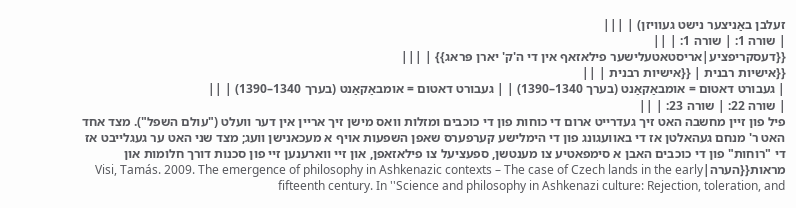זעלבן באַניצער נישט געוויזן) | |||
| שורה 1: | שורה 1: | ||
{{דעסקריפציע|אריסטאטעלישער פילאזאף אין די ה'ק' יארן פּראג}} | |||
{{אישיות רבנית | {{אישיות רבנית | ||
| געבורט דאטום = אומבאַקאַנט (בערך 1340–1390) | | געבורט דאטום = אומבאַקאַנט (בערך 1340–1390) | ||
| שורה 22: | שורה 23: | ||
פיל פון זיין מחשבה האט זיך געדרייט ארום די כוחות פון די כוכבים ומזלות וואס מישן זיך אריין אין דער וועלט ("עולם השפל"). מצד אחד האט ר' מנחם געהאלטן אז די באוועגונג פון די הימלישע קערפערס שאפן השפעות אויף א מעכאנישן וועג; מצד שני האט ער געגלייבט אז די "רוחות" פון די כוכבים האבן א סימפאטיע צו מענטשן, ספעציעל צו פילאזאפן, און זיי ווארענען זיי פון סכנות דורך חלומות און מראות{{הערה|Visi, Tamás. 2009. The emergence of philosophy in Ashkenazic contexts – The case of Czech lands in the early fifteenth century. In ''Science and philosophy in Ashkenazi culture: Rejection, toleration, and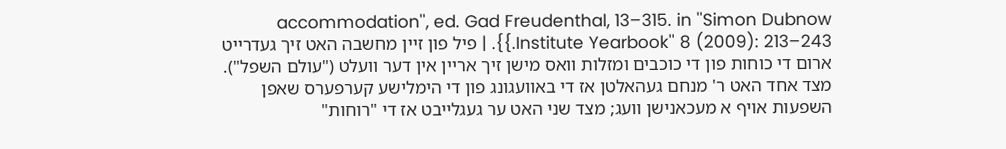accommodation'', ed. Gad Freudenthal, 13–315. in ''Simon Dubnow Institute Yearbook'' 8 (2009): 213–243.}}. | פיל פון זיין מחשבה האט זיך געדרייט ארום די כוחות פון די כוכבים ומזלות וואס מישן זיך אריין אין דער וועלט ("עולם השפל"). מצד אחד האט ר' מנחם געהאלטן אז די באוועגונג פון די הימלישע קערפערס שאפן השפעות אויף א מעכאנישן וועג; מצד שני האט ער געגלייבט אז די "רוחות"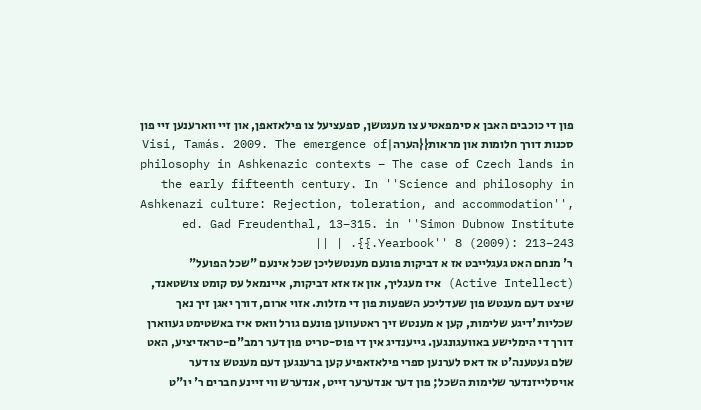פון די כוכבים האבן א סימפאטיע צו מענטשן, ספעציעל צו פילאזאפן, און זיי ווארענען זיי פון סכנות דורך חלומות און מראות{{הערה|Visi, Tamás. 2009. The emergence of philosophy in Ashkenazic contexts – The case of Czech lands in the early fifteenth century. In ''Science and philosophy in Ashkenazi culture: Rejection, toleration, and accommodation'', ed. Gad Freudenthal, 13–315. in ''Simon Dubnow Institute Yearbook'' 8 (2009): 213–243.}}. | ||
ר' מנחם האט געגלייבט אז א דביקות פונעם מענטשליכן שכל אינעם "שכל הפועל" (Active Intellect) איז מעגליך, און אז אזא דביקות, איינמאל עס קומט צושטאנד, שיצט דעם מענטש פון שעדליכע השפעות פון די מזלות. אזוי ארום, דורך יאגן זיך נאך שכליות'דיגע שלימות, קען א מענטש זיך ראטעווען פונעם גורל וואס איז באשטימט געווארן דורך די הימלישע באוועגונגען. גייענדיג אין די פוס-טריט פון דער רמב"ם-טראדיציע, האט שלם געטענה'ט אז דאס לערנען ספרי פילאזאפיע קען ברענגען דעם מענטש צו דער אויסלייזנדער שלימות השכל; פון דער אנדערער זייט, אנדערש ווי זיינע חברים ר' יו"ט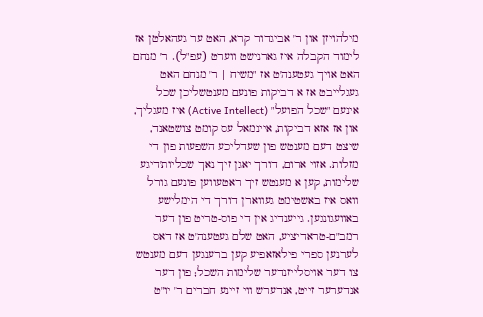מילהויזן און ר' אביגדור קרא, האט ער געהאלטן אז לימוד הקבלה איז גארנישט ווערט (עפ"ל). ר' מנחם האט אויך געטענה'ט אז "משיח | ר' מנחם האט געגלייבט אז א דביקות פונעם מענטשליכן שכל אינעם "שכל הפועל" (Active Intellect) איז מעגליך, און אז אזא דביקות, איינמאל עס קומט צושטאנד, שיצט דעם מענטש פון שעדליכע השפעות פון די מזלות. אזוי ארום, דורך יאגן זיך נאך שכליות'דיגע שלימות, קען א מענטש זיך ראטעווען פונעם גורל וואס איז באשטימט געווארן דורך די הימלישע באוועגונגען. גייענדיג אין די פוס-טריט פון דער רמב"ם-טראדיציע, האט שלם געטענה'ט אז דאס לערנען ספרי פילאזאפיע קען ברענגען דעם מענטש צו דער אויסלייזנדער שלימות השכל; פון דער אנדערער זייט, אנדערש ווי זיינע חברים ר' יו"ט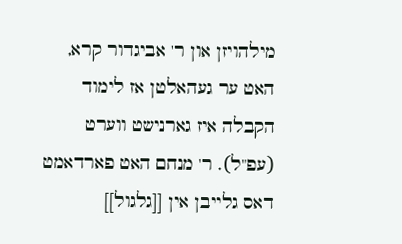מילהויזן און ר' אביגדור קרא, האט ער געהאלטן אז לימוד הקבלה איז גארנישט ווערט (עפ"ל). ר' מנחם האט פארדאמט דאס גלייבן אין [[גלגול]]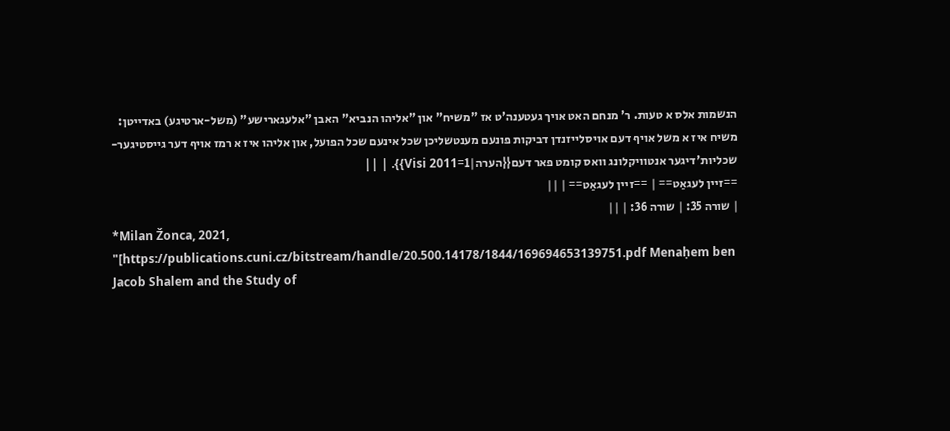הנשמות אלס א טעות. ר' מנחם האט אויך געטענה'ט אז "משיח" און "אליהו הנביא" האבן "אלעגארישע" (משל-ארטיגע) באדייטן: משיח איז א משל אויף דעם אויסלייזנדן דביקות פונעם מענטשליכן שכל אינעם שכל הפועל, און אליהו איז א רמז אויף דער גייסטיגער-שכליות'דיגער אנטוויקלונג וואס קומט פאר דעם{{הערה|1=Visi 2011}}. | ||
==זיין לעגאַט== | ==זיין לעגאַט== | ||
| שורה 35: | שורה 36: | ||
*Milan Žonca, 2021, "[https://publications.cuni.cz/bitstream/handle/20.500.14178/1844/169694653139751.pdf Menaḥem ben Jacob Shalem and the Study of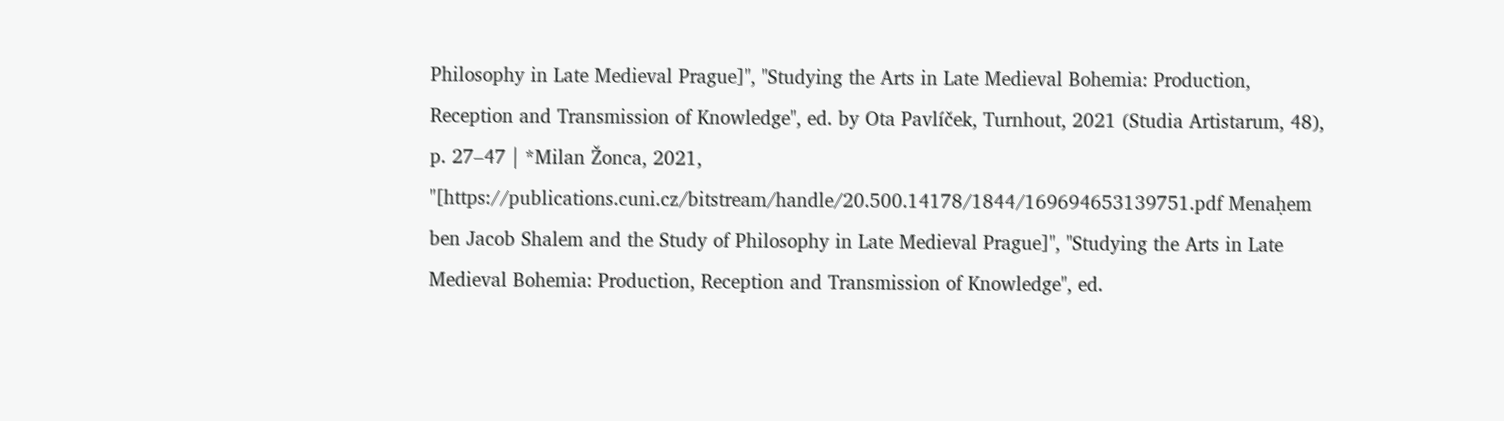Philosophy in Late Medieval Prague]", ''Studying the Arts in Late Medieval Bohemia: Production, Reception and Transmission of Knowledge'', ed. by Ota Pavlíček, Turnhout, 2021 (Studia Artistarum, 48), p. 27–47 | *Milan Žonca, 2021, "[https://publications.cuni.cz/bitstream/handle/20.500.14178/1844/169694653139751.pdf Menaḥem ben Jacob Shalem and the Study of Philosophy in Late Medieval Prague]", ''Studying the Arts in Late Medieval Bohemia: Production, Reception and Transmission of Knowledge'', ed.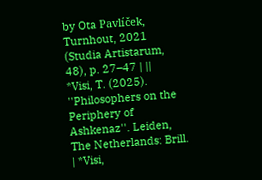by Ota Pavlíček, Turnhout, 2021 (Studia Artistarum, 48), p. 27–47 | ||
*Visi, T. (2025). ''Philosophers on the Periphery of Ashkenaz''. Leiden, The Netherlands: Brill. | *Visi,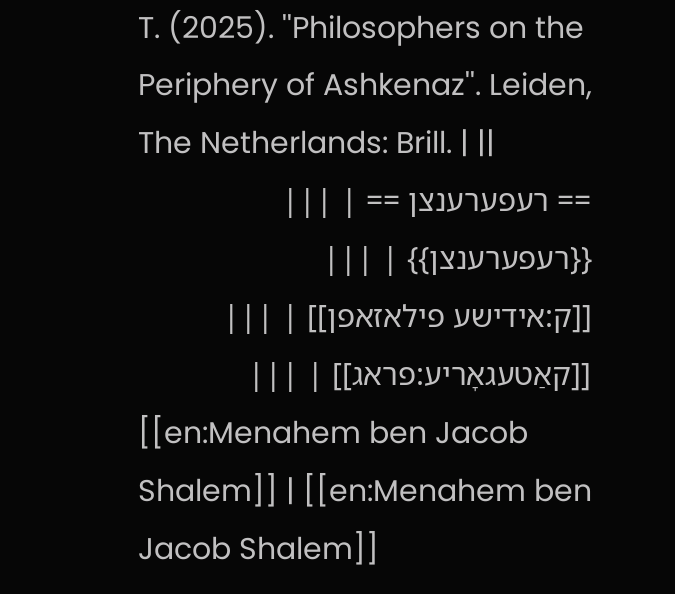T. (2025). ''Philosophers on the Periphery of Ashkenaz''. Leiden, The Netherlands: Brill. | ||
== רעפערענצן == | |||
{{רעפערענצן}} | |||
[[ק:אידישע פילאזאפן]] | |||
[[קאַטעגאָריע:פראג]] | |||
[[en:Menahem ben Jacob Shalem]] | [[en:Menahem ben Jacob Shalem]]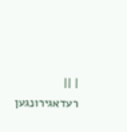| ||
רעדאגירונגען